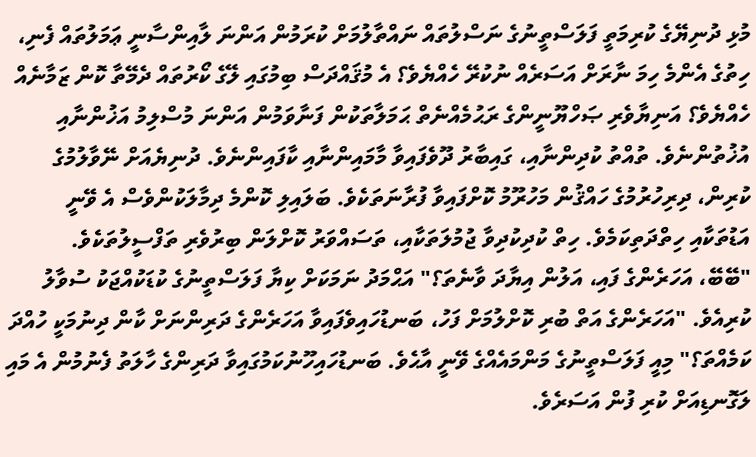މުޅި ދުނިޔޭގެ ކުރިމަތީ ފަލަސްތީނުގެ ނަސްލުތައް ނައްތާލުމަށް ކުރަމުން އަންނަ ލާއިންސާނީ ޢަމަލުތައް ފެނި، ހިތުގެ އެންމެ ހިމަ ނާރަށް އަސަރެއް ނުކުރޭ ހެއްޔެވެ؟ އެ މުޤައްދަސް ބިމުގައި ލޭގެ ކޯރުތައް ދެމޭތާ ކޮން ޒަމާނެއް ހެއްޔެވެ؟ އަނިޔާވެރި ޞަހްޔޫނީންގެ ރަޙުމެއްނެތް ޙަމަލާތަކުން ފަނާވަމުން އަންނަ މުސްލިމު އަޚުންނާއި އުޚުތުންނެވެ. ތުއްތު ކުދިންނާއި، ގައިބާރު ދޫވެފައިވާ މާމައިންނާއި ކާފައިންނެވެ. ދުނިޔެއަށް ނޭވާލުމުގެ ކުރިން، ދިރިހުރުމުގެ ހައްޤުން މަހުރޫމު ކޮށްފައިވާ ފުރާނަތަކެވެ. ބަލައިލި ކޮންމެ ދިމާލަކުންވެސް އެ ވޭނީ އަޑުތަކާއި ހިތްދަތިކަމެވެ. ހިތް ކުދިކުދިވާ ޖުމުލަތަކާއި، ތަސައްވަރު ކޮށްލަން ބިރުވެރި ތަފްސީލުތަކެވެ.
"ބޭބޭ، އަހަރެންގެ ފައި، އަލުން އިޔާދަ ވާނެތަ؟" އަޙްމަދު ނަމަކަށް ކިޔާ ފަލަސްތީނުގެ ކުޑަކުއްޖަކު ސުވާލު ކުރިއެވެ. "އަހަރެންގެ އަތް ބުރި ކޮށްލުމަށް ފަހު، ބަނޑުހައިވެފައިވާ އަހަރެންގެ ދަރިންނަށް ކާން ދިނުމަކީ ހުއްދަ ކަމެއްތަ؟" މިއީ ފަލަސްތީނުގެ މަންމައެއްގެ ވޭނީ އާޙެވެ. ބަނޑުހައިހޫނުކަމުގައިވާ ދަރިންގެ ހާލަތު ފެނުމުން އެ މައި ލަގޮނޑިއަށް ކުރި ފުން އަސަރެވެ.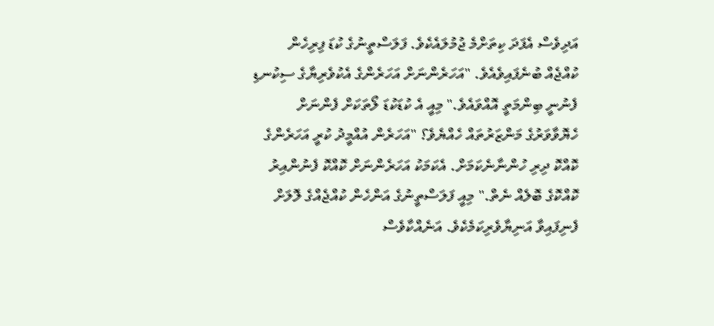އަދިވެސް އެފަދަ ކިތަށްމެ ޖުމުލައެކެވެ. ފަލަސްތީނުގެ ކުޑަ ފިރިހެން ކުއްޖެއް ބުނެފައިވެއެވެ. "އަހަރެންނަށް އަހަރެންގެ އެކުވެރިޔާގެ ސިކުނޑި ފެނުނީ ބިންމަތީ އޮއްވައެވެ." މިއީ އެ ކުޑަކުޑަ ލޯތަކަށް ފެންނަށް ހެޔޮވާވަރުގެ މަންޒަރުތައް ހެއްޔެވެ؟ "އަހަރެން އުއްމީދު ކުރީ އަހަރެންގެ ކޮއްކޮ ދިރި ހުންނާނެކަމަށް. އެކަމަކު އަހަރެންނަށް ކޮއްކޮ ފެނުންއިރު ކޮއްކޮގެ ބޮލެއް ނެތް." މިއީ ފަލަސްތީނުގެ އަންހެން ކުއްޖެއްގެ ލޮލަށް ފެނިފައިވާ އަނިޔާވެރިކަމެކެވެ. އަނެއްކާވެސް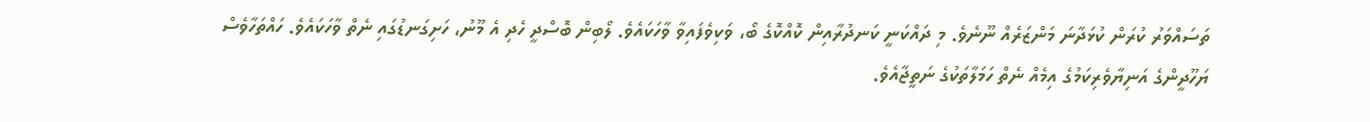ތަސައްވަރު ކުރަން ކުޅަދާނަ މަންޒަރެއް ނޫނެވެ. މި ދައްކަނީ ކަނދުރާއިން ކޮއްކޮގެ ބޯ، ވަކިވެފައިވާ ވާހަކައެވެ. ލޯބިން ބޮސްދީ ހެދި އެ މޫނު، ހަށިގަނޑުގައި ނެތް ވާހަކައެވެ. ހައްތަހާވެސް ޔަހޫދީންގެ އަނިޔާވެރިކަމުގެ އިމެއް ނެތް ހަމަލާތަކުގެ ނަތީޖާއެވެ.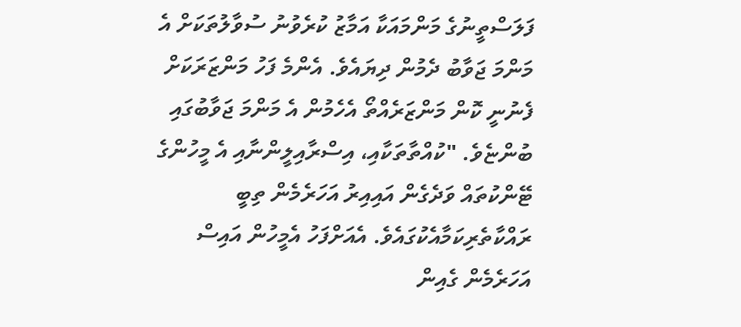ފަލަސްތީނުގެ މަންމައަކާ އަމާޒު ކުރެވުނު ސުވާލުތަކަށް އެ މަންމަ ޖަވާބު ދެމުން ދިޔައެވެ. އެންމެ ފަހު މަންޒަރަކަށް ފެނުނީ ކޮން މަންޒަރެއްތޯ އެހެމުން އެ މަންމަ ޖަވާބުގައި ބުންޏެވެ. "ކުއްތާތަކާއި، އިސްރާއިލީންނާއި އެ މީހުންގެ ޓޭންކުތައް ވަދެގެން އައިއިރު އަހަރެމެން ތިބީ ރައްކާތެރިކަމާއެކުގައެވެ. އެއަށްފަހު އެމީހުން އައިސް އަހަރެމެން ގެއިން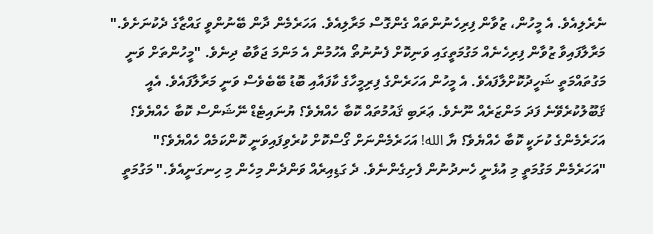ނެރެލިއެވެ. އެ މީހުން، ޒުވާން ފިރިހެނުންތައް ގެންގޮސް މަރާލިއެވެ. އަހަރެމެން ދާން ބޭނުންވީ ގައްޒާގެ ދެކުނަށެވެ." މަރާލާފައިވާ ޒުވާން ފިރިހެނެއް މަގުމަތީގައި ވަނިކޮށް ފެނުނުތޯ އެހުމުން އެ މަންމަ ޖަވާބު ދިނެވެ. "މީހުންތަށް ވަނީ މަގުތައްމަތީ ޝަހީދުކޮށްލާފައެވެ. އެ މީހުން އަހަރެންގެ ފިރިމީހާގެ ކާފައާއި ބޮޑު ބޭބެވެސް ވަނީ މަރާލާފައެވެ. އެއީ ޤަބޫލުކުރެވޭނެ ފަދަ މަންޒަރެއް ނޫނެވެ. ޢަރަބި ޤައުމުތައް ކޮބާ ހެއްޔެވެ؟ ޔުނައިޓެޑް ނޭޝަންސް ކޮބާ ހެއްޔެވެ؟ އަހަރެމެންގެ ކުށަކީ ކޮބާ ހެއްޔެވެ؟ ޔާ الله! އަހަރެމެންނަށް ގޯސްކޮށް ކުރެވިފައިވަނީ ކޮންކަމެއް ހެއްޔެވެ؟" "އަހަރެމެން މަގުމަތީ މި އުޅެނީ ހެނދުނުން ފެށިގެންނެވެ. ދެ ގަޑިއިރެއް ވަންދެން މިހެން މި ހިނގަނީއެވެ." މަގުމަތީ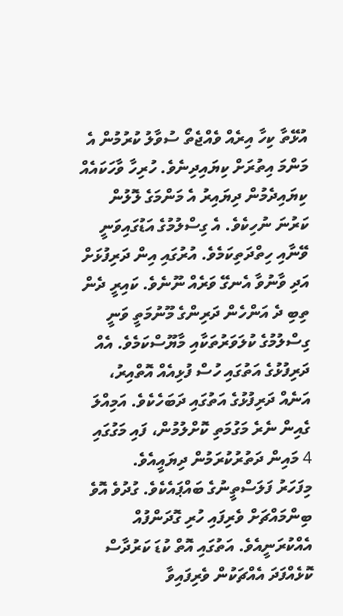އުޅޭތާ ކިހާ އިރެއް ވެއްޖެތޯ ސުވާލު ކުރުމުން އެ މަންމަ އިތުރަށް ކިޔައިދިނެވެ. ހުރިހާ ވާހަކައެއް ކިޔައިދެމުން ދިޔައިރު އެ މަންމަގެ ލޮލުން ކަރުނަ ނުހިކެވެ. އެ ގިސްލުމުގެ އަޑުގައިވަނީ ވޭނާއި ހިތްދަތިކަމެވެ. އުރުގައި އިން ދަރިފުޅަށް އަދި ވާނުވާ އެނގޭ ވަރެއް ނޫނެވެ. ކައިރީ ދެން ތިބި ދެ އަންހެން ދަރިންގެ މޫނުމަތީ ވަނީ ގިސްލުމުގެ ކުލަވަރުތަކާއި މާޔޫސްކަމެވެ. އެއް ދަރިފުޅުގެ އަތުގައި ހުސް ފުޅިއެއް އޮތްއިރު، އަނެއް ދަރިފުޅުގެ އަތުގައި ދަބަހެކެވެ. އަމިއްލަ ގެއިން ނެރެ މަގުމަތި ކޮށްލުމުން، ފައި މަގުގައި 4 މައިން ދަތުރުކުރަމުން ދިޔައީއެވެ.
މިފަހަރު ފަލަސްތީނުގެ ބައްޕައެކެވެ. ގުދުވެ އޮވެ ބިންމައްޗަށް ވެރިފައި ހުރި ގޮދަންފުއް އެއްކުރަނީއެވެ. އަތުގައި އޮތް ކުޑަ ކަރުދާސް ކޮޅެއްފަދަ އެއްޗަކުން ވެރިފައިވާ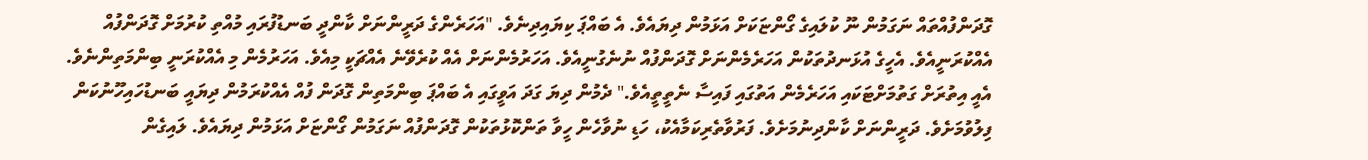ގޮދަންފުއްތައް ނަގަމުން ނޫ ކުލައިގެ ގޯންޏަކަށް އަޅަމުން ދިޔައެވެ. އެ ބައްޕަ ކިޔައިދިނެވެ. "އަހަރެންގެ ދަރީންނަށް ކާންދީ ބަނޑުފުރައި މުއްތި ކުރުމަށް ގޮދަންފުއް އެއްކުރަނީއެވެ. އެހީގެ އުޅަނދުތަކުން އަހަރެމެންނަށް ގޮދަންފުއް ނުނެގުނީއެވެ. އަހަރުމެންނަށް އެއް ކުރެވޭނެ އެއްޗަކީ މިއެވެ. އަހަރުމެން މި އެއްކުރަނީ ބިންމަތިންނެވެ. އެއީ އިތުރަށް ގަތުމަށްޓަކައި އަހަރެމެން އަތުގައި ފައިސާ ނެތީތީއެވެ." ދެމުން ދިޔަ ގަދަ އަވީގައި އެ ބައްޕަ ބިންމަތިން ގޮދަން ފުއް އެއްކުރަމުން ދިޔައީ ބަނޑުހައިހޫނުކަން ފިލުވުމަށެވެ. ދަރީންނަށް ކާންދިނުމަށެވެ. ފަރުވާތެރިކަމާއެކު، ހަޑި ނުވާހެން ހީވާ ތަންކޮޅުތަކުން ގޮދަންފުއް ނަގަމުން ގޯންޏަށް އަޅަމުން ދިޔައެވެ. ލައިގެން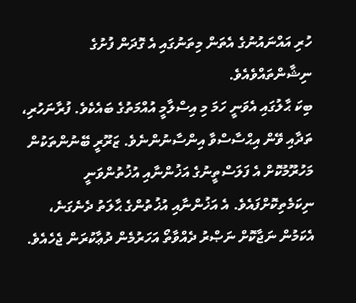ހުރި އައްނައުނުގެ އެތަން މިތަނުގައި އެ ގޮދަން ފުށުގެ ނިޝާންތައްވެއެވެ.
ބިކަ ޙާލުގައި އެވަނީ ހަމަ މި އިސްލާމީ އުއްމަތުގެ ބައެކެވެ. ފުރާނަހުރި، ތަދާއި ވޭން އިޙްސާސްވާ އިންސާނުންނެވެ. ޒަރޫރީ ބޭނުންތަކުން މަހުރޫމުކޮށް އެ ފަލަސްތީނުގެ އަޚުންނާއި އުޚުތުންވަނީ ނިކަމެތިކޮށްފައެވެ. އެ އަޚުންނާއި އުޚުތުންގެ ޙާލަތު ދެނެގަނެ، އެކަމުން ނަޖާކޮށް ނަޞްރު ދެއްވާތޯ އަހަރުމެން ދުޢާކުރަން ޖެހެއެވެ.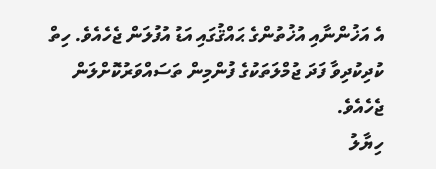އެ އަޚުންނާއި އުޚުތުންގެ ޙައްޤުގައި އަޑު އުފުލަން ޖެހެއެވެ. ހިތް ކުދިކުދިވާ ފަދަ ޖުމްލަތަކުގެ ފުންމިން ތަސައްވަރުކޮށްލަން ޖެހެއެވެ.
ހިޔާލު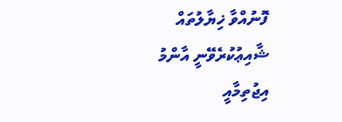ފޮނުއްވާ ޚިޔާލުތައް ޝާއިޢުކުރެވޭނީ އާންމު އިޖުތިމާއީ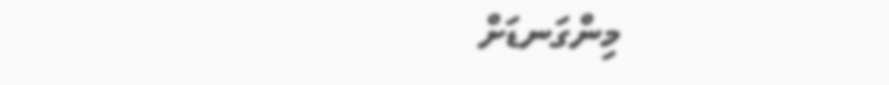މިންގަނޑަށް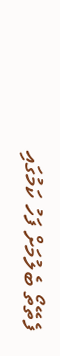ފެތޭތޯ ބެލުމަށް ފަހު ކަމުގައި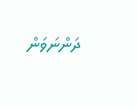ދަންނަވަން